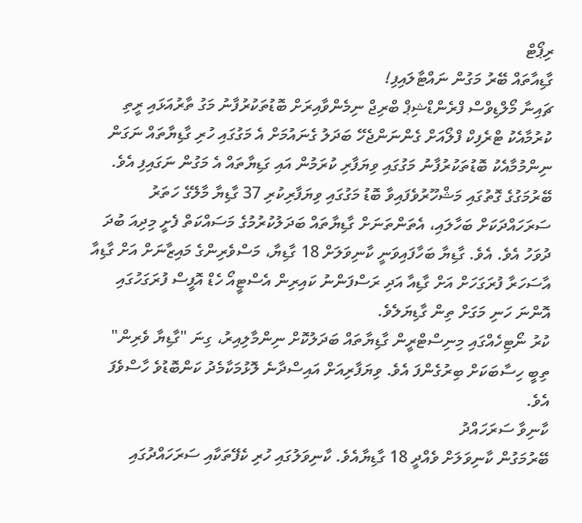ރިޕޯޓް
ގާޑިއާތައް ބޭރު މަގުން ނައްޓާލައިފި!
ޗައިނާ މޯލްޑިވްސް ފްރެންޑްޝިޕް ބްރިޖް ނިމެންވާއިރަށް ބޮޑުތަކުރުފާނު މަގު ތާރުއަޅައި ރީތި ކުރުމާއެކު ޓްރެފިކް ފްލޯއަށް ގެންނަންޖެހޭ ބަދަލު ގެނައުމަށް އެ މަގުގައި ހުރި ގާޑިޔާތައް ނަގަން ނިންމުމާއެކު ބޮޑުތަކުރުފާނު މަގުގައި ވިޔަފާރި ކުރަމުން އައި ގަޑިޔާތައް އެ މަގުން ނަގައިފި އެވެ.
ބޭރުމަގުގެ ގޮތުގައި މަޝްހޫރުވެފައިވާ ބޮޑު މަގުގައި ވިޔަފާރިކުރި 37 ގާޑިޔާ މާލޭގެ ހަތަރު ސަރަހައްދަކަށް ބަހާލައި، އެތަންތަނަށް ގާޑިޔާތައް ބަދަލުކުރުމުގެ މަސައްކަތް ފެށީ މިދިއަ ބުދަ ދުވަހު އެވެ. އެވެ. ގާޑިޔާ ބަހާފައިވަނީ ކާނިވަލަށް 18 ގާޑިޔާ، މަސްވެރިންގެ މައިޒާނަށް އަށް ގާޑިއާ އާސަހަރާ ފުރަގަހަށް އަށް ގާޑިއާ އަދި ރަސްފަންނު ކައިރިން އެސްޓީއޯ ހެޑް އޮފީސް ފުރަގަހުގައި އޮންނަ ހަނި މަގަށް ތިން ގާޑިޔަލެވެ.
ކުރު ނޯޓިހެއްގައި މިނިސްޓްރީން ގާޑިޔާތައް ބަދަލުކޮށް ނިންމާލިއިރު، ގިނަ "ގާޑިޔާ ވެރިން" ތިބީ ހިސާބަކަށް ބިރުގެންފަ އެވެ. ވިޔަފާރިއަށް އައިސްދާނެ ލޮޅުމަކާމެދު ކަންބޮޑުވެ ހާސްވެފަ އެވެ.
ކާނިވާ ސަރަހައްދު
ބޭރުމަގުން ކާނިވަލަށް ވެއްދީ 18 ގާޑިޔާއެވެ. ކާނިވަލުގައި ހުރި ކެފޭތަކާއި ސަރަހައްދުގައި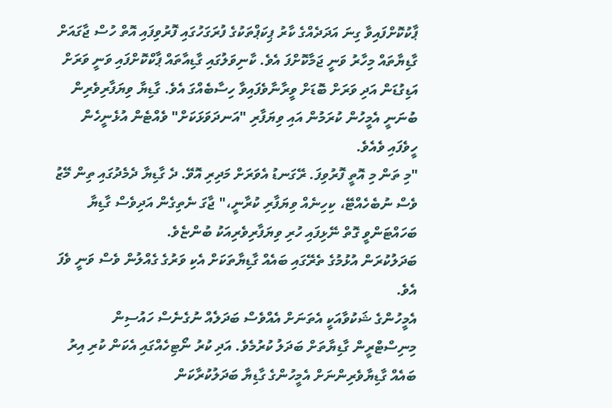ޕާކުކޮށްފައިވާ ގިނަ އަދަދެއްގެ ކާރު ޕިކަޕްތަކުގެ ފުރަގަހުގައި ފޮރުވިފައި އޮތް ހުސް ޖާގައަށް ގާޑިޔާތައް މިހާރު ވަނީ ޖަމާކޮށްފަ އެވެ. ކާނިވަލުގައި ގާޑިއާތައް ޕާކްކޮށްފައި ވަނީ ވަރަށް އަޑިގުޑަން އަދި ވަރަށް ބޮޑަށް ވީރާނާވެފައިވާ ހިސާބެއްގަ އެވެ. ގާޑިޔާ ވިޔަފާރިވެރިން ބުނަނީ އެމީހުން ކުރަމުން އައި ވިޔަފާރި "އަނދަވަޅަކަށް" ވެއްޓެން އުޅެނީހެން ހީވެފައި ވެއެވެ.
"މި ތަން މި އޮތީ ފޮރުވިފަ. ރޭގަނޑު އެވަރަށް މަދިރި އޮވޭ. ދެ ގާޑިޔާ ދެމެދުގައި ތިން މޭޒު ވެސް ނުބެހެއްޓޭ، ކިހިނެއް ވިޔަފާރި ކުރާނީ،" ޖާގަ ނެތިގެން އަދިވެސް ގާޑިޔާ ބަހައްޓަންވީ ގޮތް ނޭޅިފައި ހުރި ވިޔަފާރިވެރިއަކު ބުންޏެވެ.
ބަދަލުކުރަން އުޅުމުގެ ތެރޭގައި ބައެއް ގާޑިޔާތަކަށް އެކި ވަރުގެ ގެއްލުން ވެސް ވަނީ ވެފަ އެވެ.
އެމީހުންގެ ޝަކުވާއަކީ އެތަނަށް އެއްވެސް ބަދަލެއް ނުގެނެސް ހައުސިން މިނިސްޓްރީން ގާޑިޔާތަށް ބަދަލު ކުރުމެވެ. އަދި ކުރު ނޯޓިހެއްގައި އެކަން ކުރި އިރު ބައެއް ގާޑިޔާވެރިންނަށް އެމީހުންގެ ގާޑިޔާ ބަދަލުކުރާކަން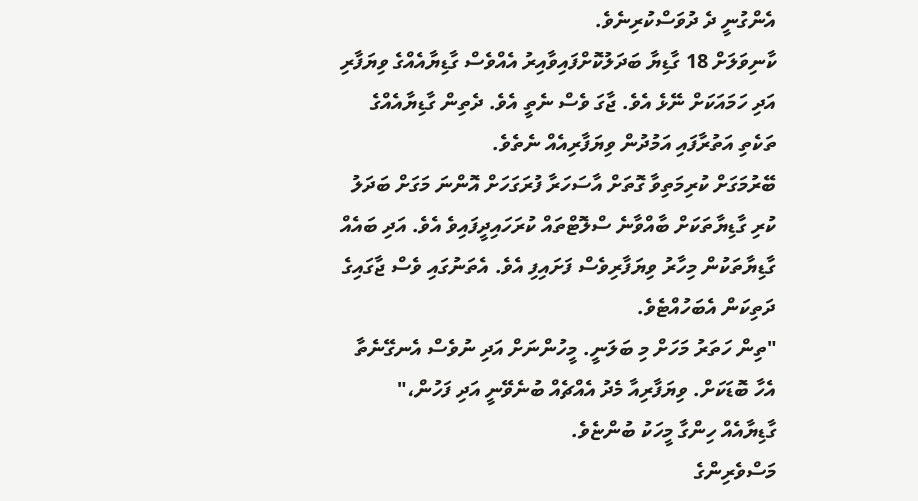އެންގުނީ ދެ ދުވަސްކުރިނެވެ.
ކާނިވަލަށް 18 ގާޑިޔާ ބަދަލުކޮށްފައިވާއިރު އެއްވެސް ގާޑިޔާއެއްގެ ވިޔަފާރި އަދި ހަމައަކަށް ނޭޅެ އެވެ. ޖާގަ ވެސް ނެތީ އެވެ. ދެތިން ގާޑިޔާއެއްގެ ތަކެތި އަތުރާފައި އަމުދުން ވިޔަފާރިއެއް ނެތެވެ.
ބޭރުމަގަށް ކުރިމަތިވާ ގޮތަށް އާސަހަރާ ފުރަގަހަށް އޮންނަ މަގަށް ބަދަލު ކުރި ގާޑިޔާތަކަށް ބާއްވާނެ ސްލޮޓްތައް ކުރަހައިދީފައިވެ އެވެ. އަދި ބައެއް ގާޑިޔާތަކުން މިހާރު ވިޔަފާރިވެސް ފަށައިފި އެވެ. އެތަނުގައި ވެސް ޖާގައިގެ ދަތިކަން އެބަހުއްޓެވެ.
"ތިން ހަތަރު މަހަށް މި ބަލަނީ. މީހުންނަށް އަދި ނުވެސް އެނގޭނެތާ އެހާ ބޮޑަކަށް. ވިޔަފާރިއާ މެދު އެއްޗެއް ބުނެވޭނީ އަދި ފަހުން،" ގާޑިޔާއެއް ހިންގާ މީހަކު ބުންޏެވެ.
މަސްވެރިންގެ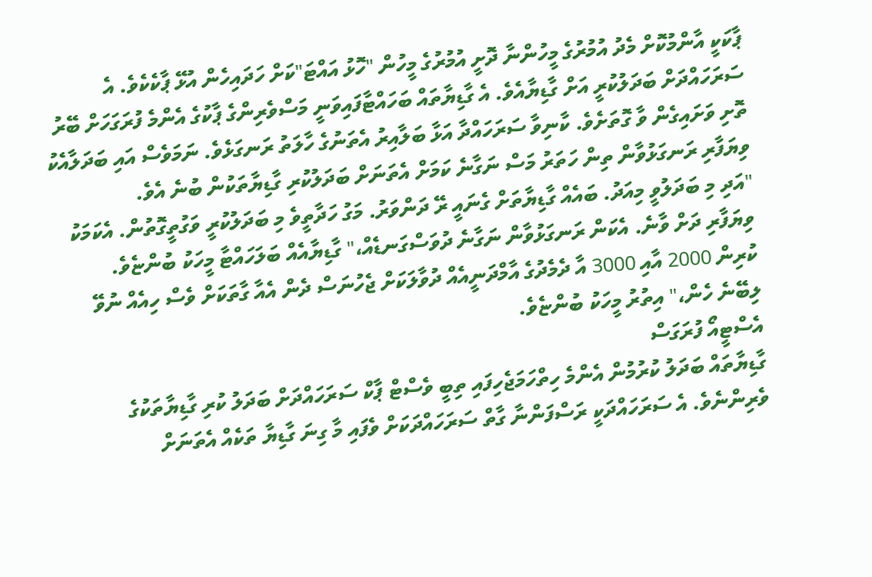ޕާކަކީ އާންމުކޮށް މެދު އުމުރުގެ މީހުންނާ ދޮށީ އުމުރުގެ މީހުން "ހޮޅު އައްޓަ"ކަށް ހަދައިހެން އުޅޭ ޕާކެކެވެ. އެ ސަރަހައްދަށް ބަދަލުކުރީ އަށް ގާޑިޔާއެވެ. އެ ގާޑިޔާތައް ބަހައްޓާފައިވަނީ މަސްވެރިންގެ ޕާކުގެ އެންމެ ފުރަގަހަށް ބޭރު ތޮށި ވަށައިގެން ވާ ގޮތަށެވެ. ކާނިވާ ސަރަހައްދާ އަޅާ ބަލާއިރު އެތަނުގެ ހާލަތު ރަނގަޅެވެ. ނަމަވެސް އައި ބަދަލާއެކު ވިޔަފާރި ރަނގަޅުވާން ތިން ހަތަރު މަސް ނަގާނެ ކަމަށް އެތަނަށް ބަދަލުކުރި ގާޑިޔާތަކުން ބުނެ އެވެ.
"އަދި މި ބަދަލުވީ މިއަދު. ބައެއް ގާޑިޔާތަށް ގެނައީ ރޭ ދަންވަރު. މަގު ހަދާތީވެ މި ބަދަލުކުރީ ވަގުތީގޮތުން. އެކަމަކު ވިޔަފާރި ދަށް ވާނެ. އެކަން ރަނގަޅުވާން ނަގާނެ ދުވަސްގަނޑެއް،" ގާޑިޔާއެއް ބަލަހައްޓާ މީހަކު ބުންޏެވެ.
ކުރިން 2000 އާއި 3000 އާ ދެމެދުގެ އާމްދަނީއެއް ދުވާލަކަށް ޖެހުނަސް ދެން އެއާ ގާތަކަށް ވެސް ހިއެއް ނުވޭ ލިބޭނެ ހެން،" އިތުރު މީހަކު ބުންޏެވެ.
އެސްޓީއޯ ފުރަގަސް
ގާޑިޔާތައް ބަދަލު ކުރުމުން އެންމެ ހިތްހަމަޖެހިފައި ތިބީ ވެސްޓް ޕާކް ސަރަހައްދަށް ބަދަލު ކުރި ގާޑިޔާތަކުގެ ވެރިންނެވެ. އެ ސަރަހައްދަކީ ރަސްފަންނާ ގާތް ސަރަހައްދަކަށް ވެފައި މާ ގިނަ ގާޑިޔާ ތަކެއް އެތަނަށް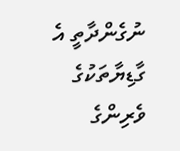ނުގެންދާތީ އެ ގާޑިޔާތަކުގެ ވެރިންގެ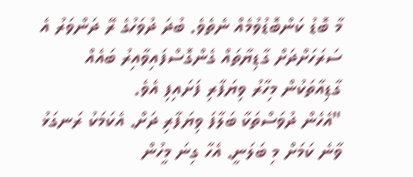މާ ބޮޑު ކަންބޮޑުވުމެއް ނެތެވެ. ބުދަ ދުވަހުގެ ރޭ ދަންވަރު އެ ސަރަހަށްދަށް ގާޑިޔާތައް ގެންގޮސްފައިވާއިރު ބައެއް ގާޑިއާތަކުން މިހާރު ވިޔަފާރި ފަށައިފި އެވެ.
"އެހެން ދުވަސްތަކާ ބަލާފަ ވިޔަފާރި ދަށް. އެކަމަކު ރަނގަޅު ވާނެ ކަމަށް މި ބަލަނީ. އެހާ ގިނަ މީހުން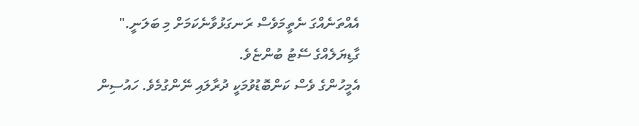އެއްތަނެއްގަ ނެތީމަވެސް ރަނގަޅުވާނެކަމަށް މި ބަލަނީ." ގާޑިޔަލެއްގެ ސޭޓު ބުންޏެވެ.
އެމީހުންގެ ވެސް ކަންބޮޑުވުމަކީ ދުރާލައި ނޭންގުމެވެ. ހައުސިން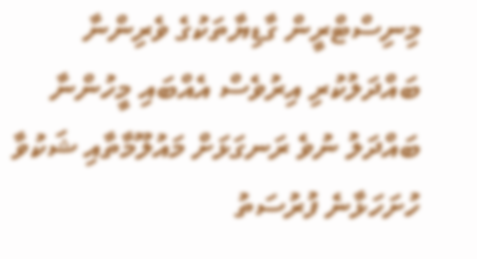މިނިސްޓްރީން ގާޑިޔާތަކުގެ ވެރިންނާ ބައްދަލުކުރި އިރުވެސް އެއްބައި މީހުންނާ ބައްދަލު ނުވެ ރަނގަޅަށް މައުލޫމާތާއި ޝަކުވާ ހުށަހަޅާނެ ފުރުސަތު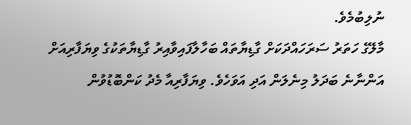ނުލިބުމެވެ.
މާލޭގެ ހަތަރު ސަރަހައްދަކަށް ގާޑިޔާތައް ބަހާލާފައިވާއިރު ގާޑިޔާތަކުގެ ވިޔަފާރިއަށް އަންނާނެ ބަދަލު މިނެލަން އަދި އަވަހެވެ. ވިޔަފާރިއާ މެދު ކަންބޮޑުވުން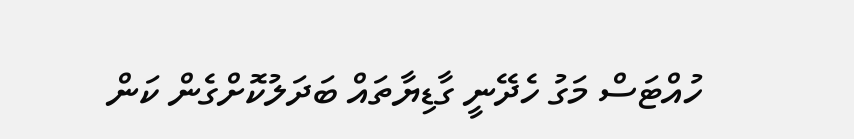ހުއްޓަސް މަގު ހެދޭނީ ގާޑިޔާތައް ބަދަލުކޮށްގެން ކަން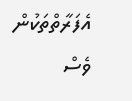އެފަރާތްތަކުން ވެސް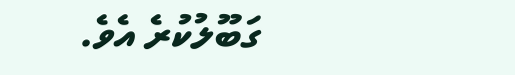ގަބޫލުކުރެ އެވެ.